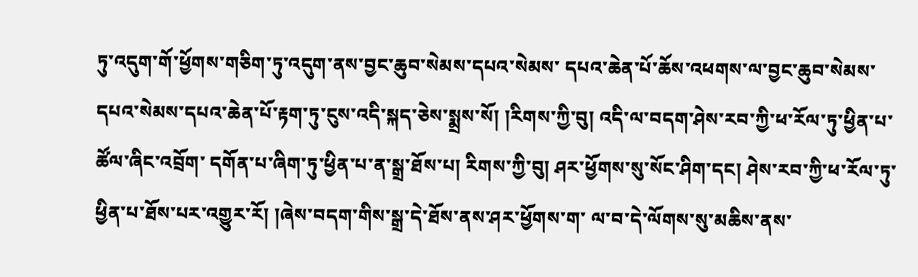ཏུ་འདུག་གོ་ཕྱོགས་གཅིག་ཏུ་འདུག་ནས་བྱང་ཆུབ་སེམས་དཔའ་སེམས་ དཔའ་ཆེན་པོ་ཆོས་འཕགས་ལ་བྱང་ཆུབ་སེམས་དཔའ་སེམས་དཔའ་ཆེན་པོ་རྟག་ཏུ་ངུས་འདི་སྐད་ཅེས་སྨྲས་སོ། །རིགས་ཀྱི་བུ། འདི་ལ་བདག་ཤེས་རབ་ཀྱི་ཕ་རོལ་ཏུ་ཕྱིན་པ་ཚོལ་ཞིང་འབྲོག་ དགོན་པ་ཞིག་ཏུ་ཕྱིན་པ་ན་སྒྲ་ཐོས་པ། རིགས་ཀྱི་བུ། ཤར་ཕྱོགས་སུ་སོང་ཤིག་དང། ཤེས་རབ་ཀྱི་ཕ་རོལ་ཏུ་ཕྱིན་པ་ཐོས་པར་འགྱུར་རོ། །ཞེས་བདག་གིས་སྒྲ་དེ་ཐོས་ནས་ཤར་ཕྱོགས་ག་ ལ་བ་དེ་ལོགས་སུ་མཆིས་ནས་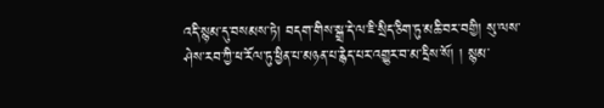འདི་སྙམ་དུ་བསམས་ཏེ། བདག་གིས་སྒྲ་དེ་ལ་ཇི་སྲིད་ཅིག་ཏུ་མཆི་བར་བགྱི། སུ་ལས་ཤེས་རབ་ཀྱི་ཕ་རོལ་ཏུ་ཕྱིན་པ་མཉན་པ་རྙེད་པར་འགྱུར་བ་མ་དྲིས་སོ། ། སྙམ་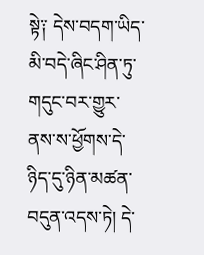སྟེ༑ དེས་བདག་ཡིད་མི་བདེ་ཞིང་ཤིན་ཏུ་གདུང་བར་གྱུར་ནས་ས་ཕྱོགས་དེ་ཉིད་དུ་ཉིན་མཚན་བདུན་འདས་ཏེ། དེ་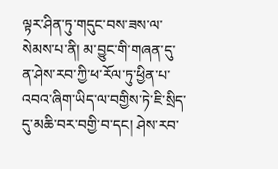ལྟར་ཤིན་ཏུ་གདུང་བས་ཟས་ལ་སེམས་པ་ནི། མ་བྱུང་གི་གཞན་དུ་ ན་ཤེས་རབ་ཀྱི་ཕ་རོལ་ཏུ་ཕྱིན་པ་འབའ་ཞིག་ཡིད་ལ་བགྱིས་ཏེ་ཇི་སྲིད་དུ་མཆི་བར་བགྱི་བ་དང། ཤེས་རབ་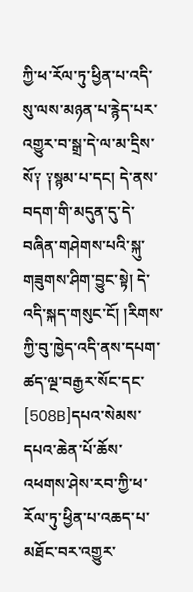ཀྱི་ཕ་རོལ་ཏུ་ཕྱིན་པ་འདི་སུ་ལས་མཉན་པ་རྙེད་པར་འགྱུར་བ་སྒྲ་དེ་ལ་མ་དྲིས་ སོ༑ ༑སྙམ་པ་དང། དེ་ནས་བདག་གི་མདུན་དུ་དེ་བཞིན་གཤེགས་པའི་སྐུ་གཟུགས་ཤིག་བྱུང་སྟེ། དེ་འདི་སྐད་གསུང་ངོ། །རིགས་ཀྱི་བུ་ཁྱེད་འདི་ནས་དཔག་ཚད་ལྔ་བརྒྱར་སོང་དང་ [508B]དཔའ་སེམས་དཔའ་ཆེན་པོ་ཆོས་འཕགས་ཤེས་རབ་ཀྱི་ཕ་རོལ་ཏུ་ཕྱིན་པ་འཆད་པ་མཐོང་བར་འགྱུར་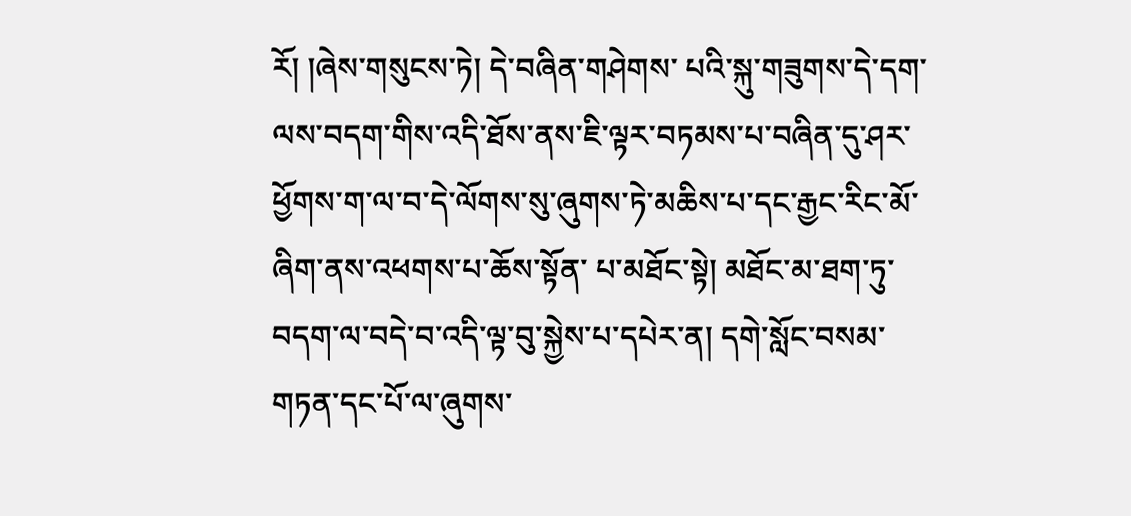རོ། །ཞེས་གསུངས་ཏེ། དེ་བཞིན་གཤེགས་ པའི་སྐུ་གཟུགས་དེ་དག་ལས་བདག་གིས་འདི་ཐོས་ནས་ཇི་ལྟར་བཏམས་པ་བཞིན་དུ་ཤར་ཕྱོགས་ག་ལ་བ་དེ་ལོགས་སུ་ཞུགས་ཏེ་མཆིས་པ་དང་རྒྱང་རིང་མོ་ཞིག་ནས་འཕགས་པ་ཆོས་སྟོན་ པ་མཐོང་སྟེ། མཐོང་མ་ཐག་ཏུ་བདག་ལ་བདེ་བ་འདི་ལྟ་བུ་སྐྱེས་པ་དཔེར་ན། དགེ་སློང་བསམ་གཏན་དང་པོ་ལ་ཞུགས་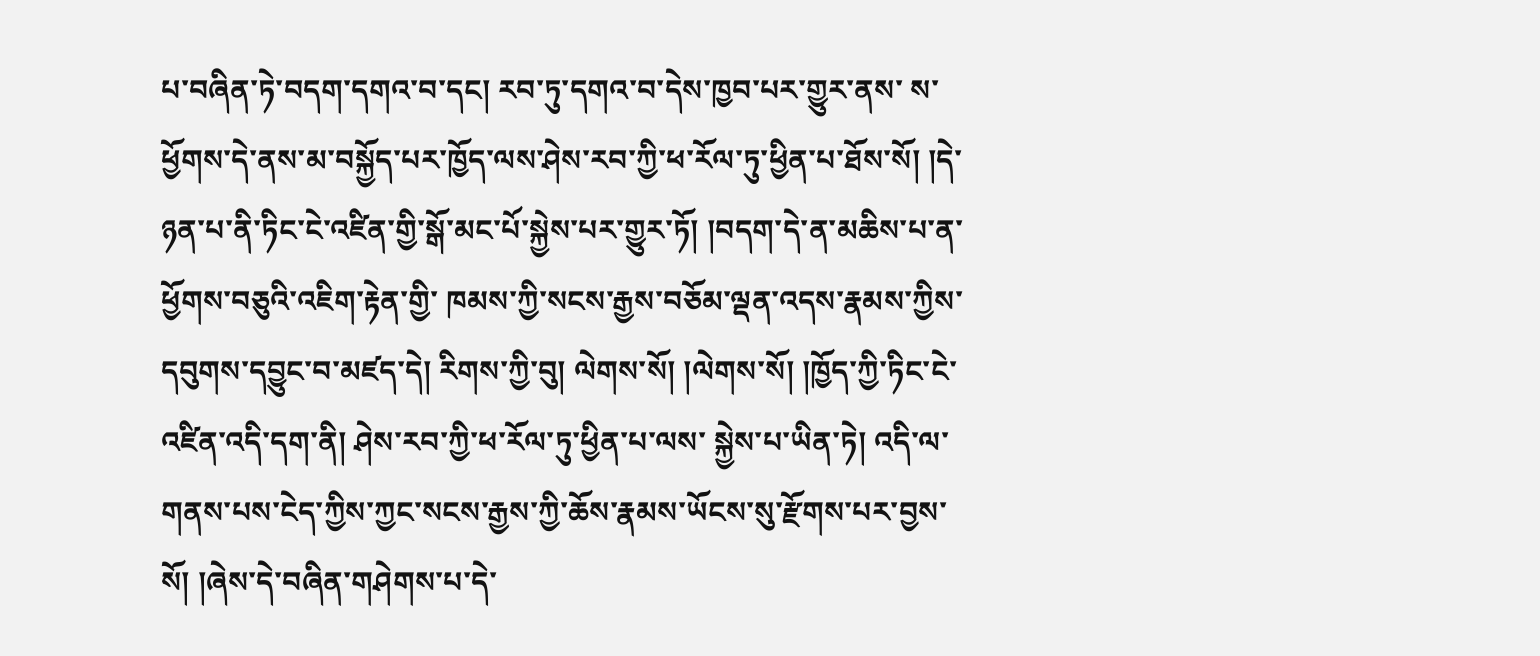པ་བཞིན་ཏེ་བདག་དགའ་བ་དང། རབ་ཏུ་དགའ་བ་དེས་ཁྱབ་པར་གྱུར་ནས་ ས་ཕྱོགས་དེ་ནས་མ་བསྐྱོད་པར་ཁྱོད་ལས་ཤེས་རབ་ཀྱི་ཕ་རོལ་ཏུ་ཕྱིན་པ་ཐོས་སོ། །དེ་ཉན་པ་ནི་ཏིང་ངེ་འཛིན་གྱི་སྒོ་མང་པོ་སྐྱེས་པར་གྱུར་ཏོ། །བདག་དེ་ན་མཆིས་པ་ན་ཕྱོགས་བཅུའི་འཇིག་རྟེན་གྱི་ ཁམས་ཀྱི་སངས་རྒྱས་བཅོམ་ལྡན་འདས་རྣམས་ཀྱིས་དབུགས་དབྱུང་བ་མཛད་དེ། རིགས་ཀྱི་བུ། ལེགས་སོ། །ལེགས་སོ། །ཁྱོད་ཀྱི་ཏིང་ངེ་འཛིན་འདི་དག་ནི། ཤེས་རབ་ཀྱི་ཕ་རོལ་ཏུ་ཕྱིན་པ་ལས་ སྐྱེས་པ་ཡིན་ཏེ། འདི་ལ་གནས་པས་ངེད་ཀྱིས་ཀྱང་སངས་རྒྱས་ཀྱི་ཆོས་རྣམས་ཡོངས་སུ་རྫོགས་པར་བྱས་སོ། །ཞེས་དེ་བཞིན་གཤེགས་པ་དེ་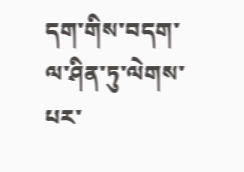དག་གིས་བདག་ལ་ཤིན་ཏུ་ལེགས་པར་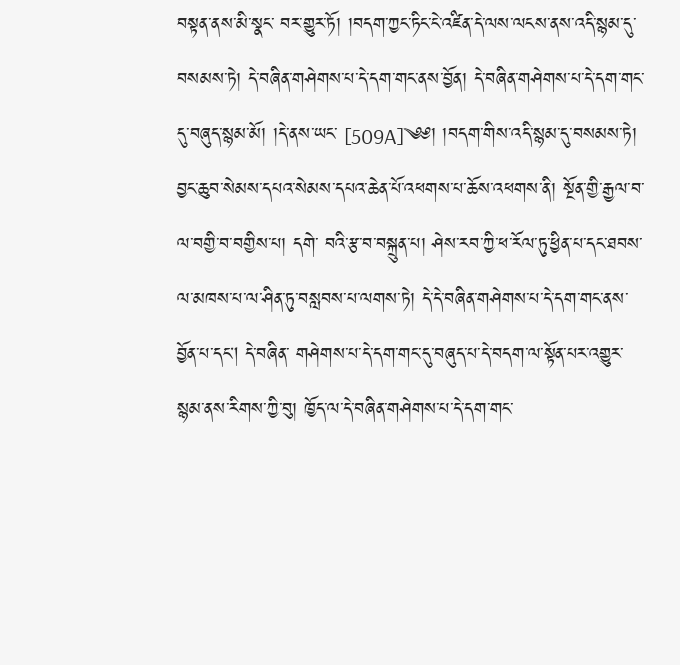བསྟན་ནས་མི་སྣང་ བར་གྱུར་ཏོ། །བདག་ཀྱང་ཏིང་ངེ་འཛིན་དེ་ལས་ལངས་ནས་འདི་སྙམ་དུ་བསམས་ཏེ། དེ་བཞིན་གཤེགས་པ་དེ་དག་གང་ནས་བྱོན། དེ་བཞིན་གཤེགས་པ་དེ་དག་གང་དུ་བཞུད་སྙམ་མོ། །དེ་ནས་ཡང་ [509A]༄༅། །བདག་གིས་འདི་སྙམ་དུ་བསམས་ཏེ། བྱང་ཆུབ་སེམས་དཔའ་སེམས་དཔའ་ཆེན་པོ་འཕགས་པ་ཆོས་འཕགས་ནི། སྔོན་གྱི་རྒྱལ་བ་ལ་བགྱི་བ་བགྱིས་པ། དགེ་ བའི་རྩ་བ་བསྐྲུན་པ། ཤེས་རབ་ཀྱི་ཕ་རོལ་ཏུ་ཕྱིན་པ་དང་ཐབས་ལ་མཁས་པ་ལ་ཤིན་ཏུ་བསླབས་པ་ལགས་ཏེ། དེ་དེ་བཞིན་གཤེགས་པ་དེ་དག་གང་ནས་བྱོན་པ་དང། དེ་བཞིན་ གཤེགས་པ་དེ་དག་གང་དུ་བཞུད་པ་དེ་བདག་ལ་སྟོན་པར་འགྱུར་སྙམ་ནས་རིགས་ཀྱི་བུ། ཁྱོད་ལ་དེ་བཞིན་གཤེགས་པ་དེ་དག་གང་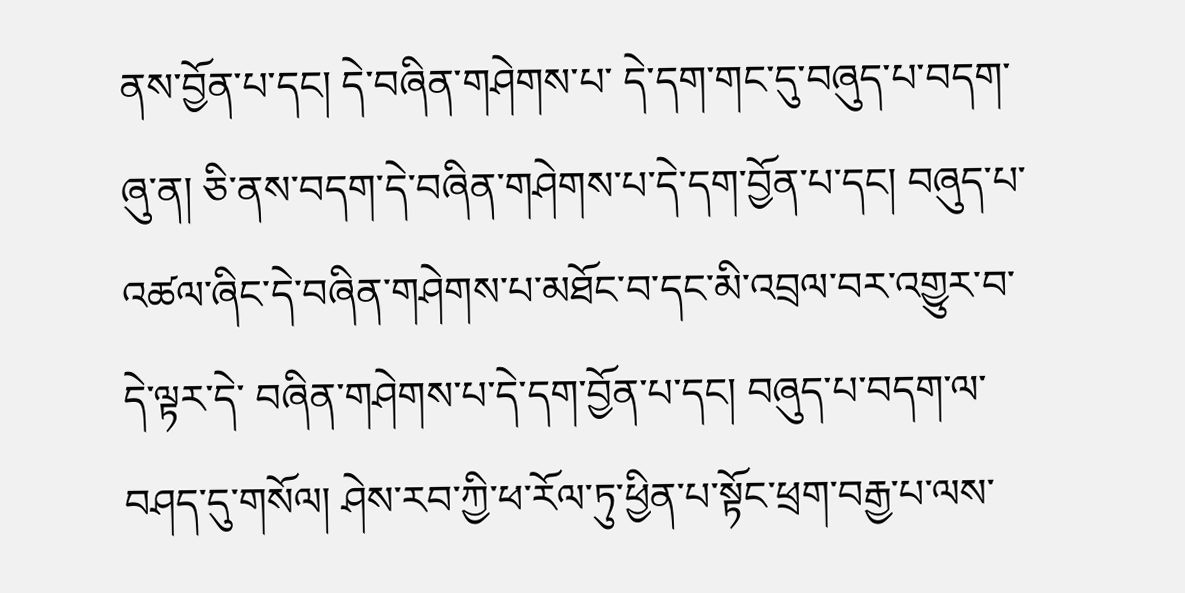ནས་བྱོན་པ་དང། དེ་བཞིན་གཤེགས་པ་ དེ་དག་གང་དུ་བཞུད་པ་བདག་ཞུ་ན། ཅི་ནས་བདག་དེ་བཞིན་གཤེགས་པ་དེ་དག་བྱོན་པ་དང། བཞུད་པ་འཚལ་ཞིང་དེ་བཞིན་གཤེགས་པ་མཐོང་བ་དང་མི་འབྲལ་བར་འགྱུར་བ་དེ་ལྟར་དེ་ བཞིན་གཤེགས་པ་དེ་དག་བྱོན་པ་དང། བཞུད་པ་བདག་ལ་བཤད་དུ་གསོལ། ཤེས་རབ་ཀྱི་ཕ་རོལ་ཏུ་ཕྱིན་པ་སྟོང་ཕྲག་བརྒྱ་པ་ལས་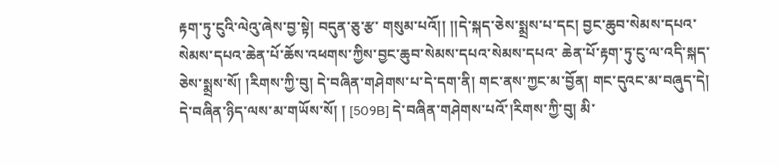རྟག་ཏུ་ངུའི་ལེའུ་ཞེས་བྱ་སྟེ། བདུན་ཅུ་རྩ་ གསུམ་པའོ།། །།དེ་སྐད་ཅེས་སྨྲས་པ་དང། བྱང་ཆུབ་སེམས་དཔའ་སེམས་དཔའ་ཆེན་པོ་ཆོས་འཕགས་ཀྱིས་བྱང་ཆུབ་སེམས་དཔའ་སེམས་དཔའ་ ཆེན་པོ་རྟག་ཏུ་ངུ་ལ་འདི་སྐད་ཅེས་སྨྲས་སོ། །རིགས་ཀྱི་བུ། དེ་བཞིན་གཤེགས་པ་དེ་དག་ནི། གང་ནས་ཀྱང་མ་བྱོན། གང་དུའང་མ་བཞུད་དེ། དེ་བཞིན་ཉིད་ལས་མ་གཡོས་སོ། ། [509B] དེ་བཞིན་གཤེགས་པའོ་།རིགས་ཀྱི་བུ། མི་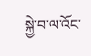སྐྱེ་བ་ལ་འོང་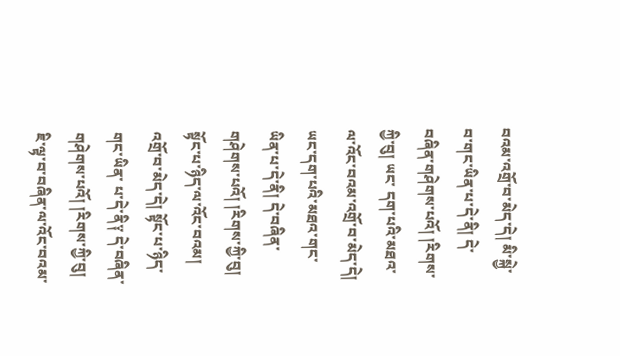བའམ་འགྲོ་བ་མེད་དེ། མི་སྐྱེ་བ་གང་ཡིན་པ་དེ་ནི། དེ་བཞིན་གཤེགས་པའོ། །རིགས་ཀྱི་བུ། ཡང་ དག་པའི་མཐའ་ལ་འོང་བའམ་འགྲོ་བ་མེད་དེ། ཡང་དག་པའི་མཐའ་གང་ཡིན་པ་དེ་ནི། དེ་བཞིན་གཤེགས་པའོ། །རིགས་ཀྱི་བུ། སྟོང་པ་ཉིད་ལ་འོང་བའམ། འགྲོ་བ་མེད་དེ། སྟོང་པ་ཉིད་གང་ཡིན་ པ་དེ་ནི༑ དེ་བཞིན་གཤེགས་པའོ། །རིགས་ཀྱི་བུ། ཇི་ལྟ་བ་བཞིན་ལ་འོང་བའམ་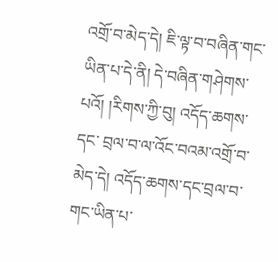འགྲོ་བ་མེད་དེ། ཇི་ལྟ་བ་བཞིན་གང་ཡིན་པ་དེ་ནི། དེ་བཞིན་གཤེགས་པའོ། །རིགས་ཀྱི་བུ། འདོད་ཆགས་དང་ བྲལ་བ་ལ་འོང་བའམ་འགྲོ་བ་མེད་དེ། འདོད་ཆགས་དང་བྲལ་བ་གང་ཡིན་པ་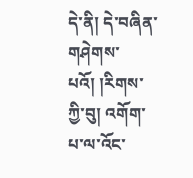དེ་ནི། དེ་བཞིན་གཤེགས་པའོ། །རིགས་ཀྱི་བུ། འགོག་པ་ལ་འོང་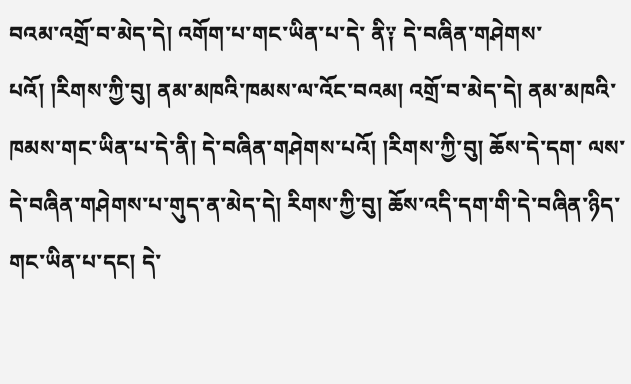བའམ་འགྲོ་བ་མེད་དེ། འགོག་པ་གང་ཡིན་པ་དེ་ ནི༑ དེ་བཞིན་གཤེགས་པའོ། །རིགས་ཀྱི་བུ། ནམ་མཁའི་ཁམས་ལ་འོང་བའམ། འགྲོ་བ་མེད་དེ། ནམ་མཁའི་ཁམས་གང་ཡིན་པ་དེ་ནི། དེ་བཞིན་གཤེགས་པའོ། །རིགས་ཀྱི་བུ། ཆོས་དེ་དག་ ལས་དེ་བཞིན་གཤེགས་པ་གུད་ན་མེད་དེ། རིགས་ཀྱི་བུ། ཆོས་འདི་དག་གི་དེ་བཞིན་ཉིད་གང་ཡིན་པ་དང། དེ་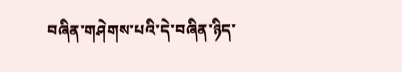བཞིན་གཤེགས་པའི་དེ་བཞིན་ཉིད་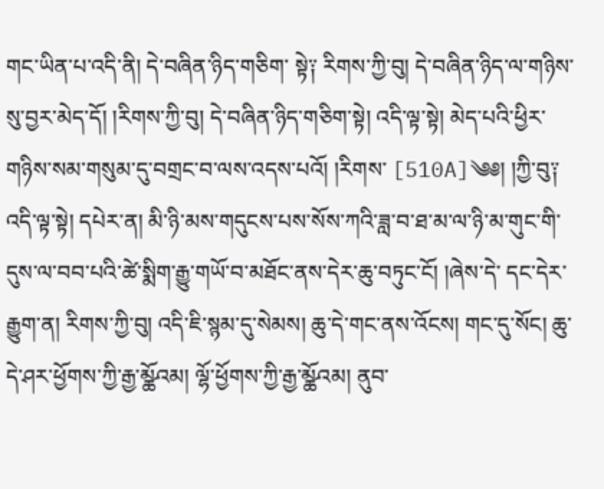གང་ཡིན་པ་འདི་ནི། དེ་བཞིན་ཉིད་གཅིག་ སྟེ༑ རིགས་ཀྱི་བུ། དེ་བཞིན་ཉིད་ལ་གཉིས་སུ་བྱར་མེད་དོ། །རིགས་ཀྱི་བུ། དེ་བཞིན་ཉིད་གཅིག་སྟེ། འདི་ལྟ་སྟེ། མེད་པའི་ཕྱིར་གཉིས་སམ་གསུམ་དུ་བགྲང་བ་ལས་འདས་པའོ། །རིགས་ [510A]༄༅། །ཀྱི་བུ༑ འདི་ལྟ་སྟེ། དཔེར་ན། མི་ཉི་མས་གདུངས་པས་སོས་ཀའི་ཟླ་བ་ཐ་མ་ལ་ཉི་མ་གུང་གི་དུས་ལ་བབ་པའི་ཚེ་སྨིག་རྒྱུ་གཡོ་བ་མཐོང་ནས་དེར་ཆུ་བཏུང་ངོ། །ཞེས་དེ་ དང་དེར་རྒྱུག་ན། རིགས་ཀྱི་བུ། འདི་ཇི་སྙམ་དུ་སེམས། ཆུ་དེ་གང་ནས་འོངས། གང་དུ་སོང། ཆུ་དེ་ཤར་ཕྱོགས་ཀྱི་རྒྱ་མྪོའམ། ལྷོ་ཕྱོགས་ཀྱི་རྒྱ་མྪོའམ། ནུབ་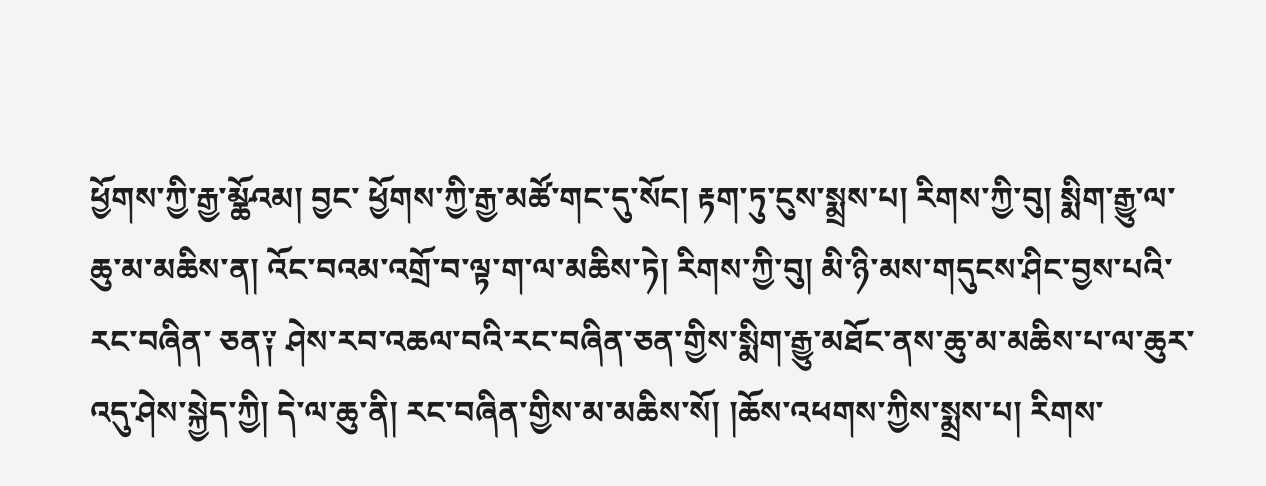ཕྱོགས་ཀྱི་རྒྱ་མྪོའམ། བྱང་ ཕྱོགས་ཀྱི་རྒྱ་མཚོ་གང་དུ་སོང། རྟག་ཏུ་ངུས་སྨྲས་པ། རིགས་ཀྱི་བུ། སྨིག་རྒྱུ་ལ་ཆུ་མ་མཆིས་ན། འོང་བའམ་འགྲོ་བ་ལྟ་ག་ལ་མཆིས་ཏེ། རིགས་ཀྱི་བུ། མི་ཉི་མས་གདུངས་ཤིང་བྱས་པའི་རང་བཞིན་ ཅན༑ ཤེས་རབ་འཆལ་བའི་རང་བཞིན་ཅན་གྱིས་སྨིག་རྒྱུ་མཐོང་ནས་ཆུ་མ་མཆིས་པ་ལ་ཆུར་འདུ་ཤེས་སྐྱེད་ཀྱི། དེ་ལ་ཆུ་ནི། རང་བཞིན་གྱིས་མ་མཆིས་སོ། །ཆོས་འཕགས་ཀྱིས་སྨྲས་པ། རིགས་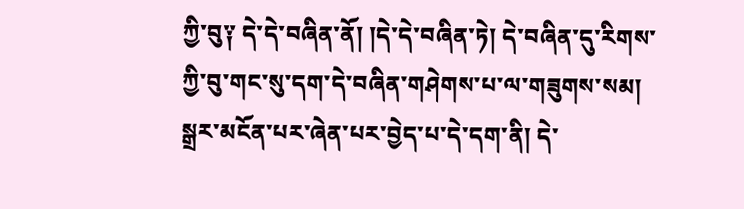ཀྱི་བུ༑ དེ་དེ་བཞིན་ནོ། །དེ་དེ་བཞིན་ཏེ། དེ་བཞིན་དུ་རིགས་ཀྱི་བུ་གང་སུ་དག་དེ་བཞིན་གཤེགས་པ་ལ་གཟུགས་སམ། སྒྲར་མངོན་པར་ཞེན་པར་བྱེད་པ་དེ་དག་ནི། དེ་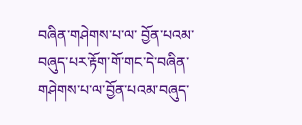བཞིན་གཤེགས་པ་ལ་ བྱོན་པའམ་བཞུད་པར་རྟོག་གོ་གང་དེ་བཞིན་གཤེགས་པ་ལ་བྱོན་པའམ་བཞུད་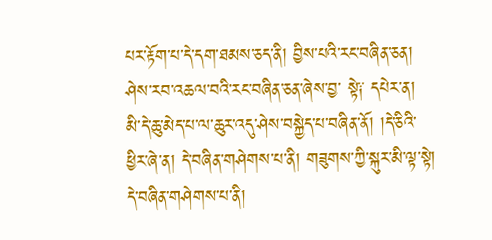པར་རྟོག་པ་དེ་དག་ཐམས་ཅད་ནི། བྱིས་པའི་རང་བཞིན་ཅན། ཤེས་རབ་འཆལ་བའི་རང་བཞིན་ཅན་ཞེས་བྱ་ སྟེ༑ དཔེར་ན། མི་དེ་ཆུ་མེད་པ་ལ་ཆུར་འདུ་ཤེས་བསྐྱེད་པ་བཞིན་ནོ། །དེ་ཅིའི་ཕྱིར་ཞེ་ན། དེ་བཞིན་གཤེགས་པ་ནི། གཟུགས་ཀྱི་སྐུར་མི་ལྟ་སྟེ། དེ་བཞིན་གཤེགས་པ་ནི།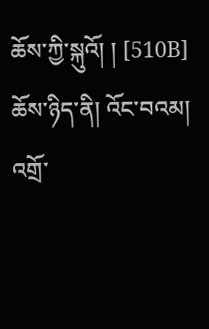ཆོས་ཀྱི་སྐུའོ། ། [510B] ཆོས་ཉིད་ནི། འོང་བའམ། འགྲོ་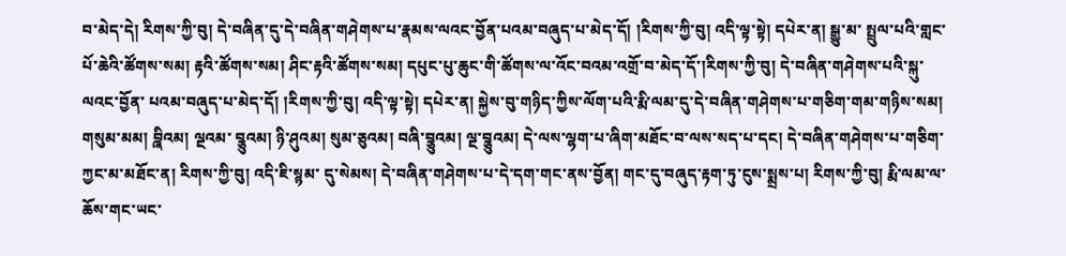བ་མེད་དེ། རིགས་ཀྱི་བུ། དེ་བཞིན་དུ་དེ་བཞིན་གཤེགས་པ་རྣམས་ལའང་བྱོན་པའམ་བཞུད་པ་མེད་དོ། །རིགས་ཀྱི་བུ། འདི་ལྟ་སྟེ། དཔེར་ན། སྒྱུ་མ་ སྤྲུལ་པའི་གླང་པོ་ཆེའི་ཚོགས་སམ། རྟའི་ཚོགས་སམ། ཤིང་རྟའི་ཚོགས་སམ། དཔུང་པུ་ཆུང་གི་ཚོགས་ལ་འོང་བའམ་འགྲོ་བ་མེད་དོ་།རིགས་ཀྱི་བུ། དེ་བཞིན་གཤེགས་པའི་སྐུ་ལའང་བྱོན་ པའམ་བཞུད་པ་མེད་དོ། །རིགས་ཀྱི་བུ། འདི་ལྟ་སྟེ། དཔེར་ན། སྐྱེས་བུ་གཉིད་ཀྱིས་ལོག་པའི་རྨི་ལམ་དུ་དེ་བཞིན་གཤེགས་པ་གཅིག་གམ་གཉིས་སམ། གསུམ་མམ། བྮིའམ། ལྔའམ་ བྕུའམ། ཉི་ཤུའམ། སུམ་ཅུའམ། བཞི་བྕུའམ། ལྔ་བྕུའམ། དེ་ལས་ལྷག་པ་ཞིག་མཐོང་བ་ལས་སད་པ་དང། དེ་བཞིན་གཤེགས་པ་གཅིག་ཀྱང་མ་མཐོང་ན། རིགས་ཀྱི་བུ། འདི་ཇི་སྙམ་ དུ་སེམས། དེ་བཞིན་གཤེགས་པ་དེ་དག་གང་ནས་བྱོན། གང་དུ་བཞུད་རྟག་ཏུ་ངུས་སྨྲས་པ། རིགས་ཀྱི་བུ། རྨི་ལམ་ལ་ཆོས་གང་ཡང་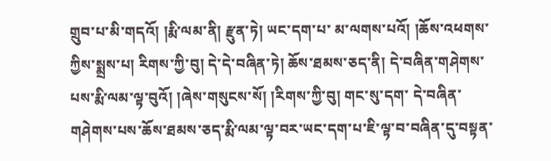གྲུབ་པ་མི་གདའོ། །རྨི་ལམ་ནི། རྫུན་ཏེ། ཡང་དག་པ་ མ་ལགས་པའོ། །ཆོས་འཕགས་ཀྱིས་སྨྲས་པ། རིགས་ཀྱི་བུ། དེ་དེ་བཞིན་ཏེ། ཆོས་ཐམས་ཅད་ནི། དེ་བཞིན་གཤེགས་པས་རྨི་ལམ་ལྟ་བུའོ། །ཞེས་གསུངས་སོ། །རིགས་ཀྱི་བུ། གང་སུ་དག་ དེ་བཞིན་གཤེགས་པས་ཆོས་ཐམས་ཅད་རྨི་ལམ་ལྟ་བར་ཡང་དག་པ་ཇི་ལྟ་བ་བཞིན་དུ་བསྟན་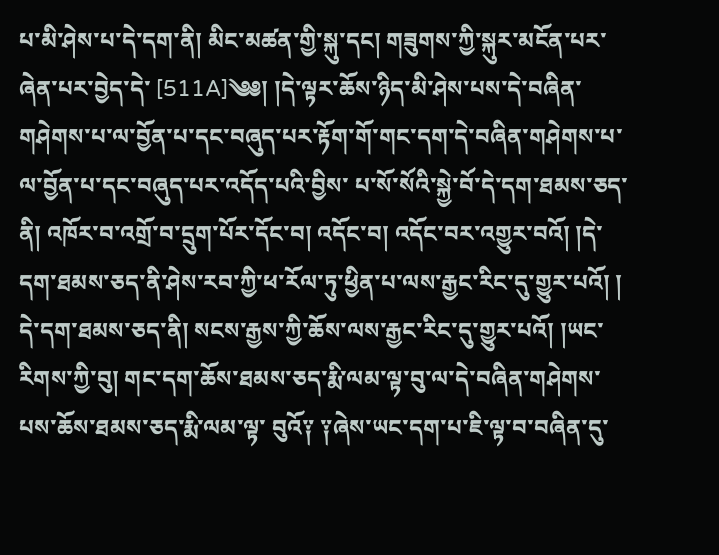པ་མི་ཤེས་པ་དེ་དག་ནི། མིང་མཚན་གྱི་སྐུ་དང། གཟུགས་ཀྱི་སྐུར་མངོན་པར་ཞེན་པར་བྱེད་དེ་ [511A]༄༅། །དེ་ལྟར་ཆོས་ཉིད་མི་ཤེས་པས་དེ་བཞིན་གཤེགས་པ་ལ་བྱོན་པ་དང་བཞུད་པར་རྟོག་གོ་གང་དག་དེ་བཞིན་གཤེགས་པ་ལ་བྱོན་པ་དང་བཞུད་པར་འདོད་པའི་བྱིས་ པ་སོ་སོའི་སྐྱེ་བོ་དེ་དག་ཐམས་ཅད་ནི། འཁོར་བ་འགྲོ་བ་དྲུག་པོར་དོང་བ། འདོང་བ། འདོང་བར་འགྱུར་བའོ། །དེ་དག་ཐམས་ཅད་ནི་ཤེས་རབ་ཀྱི་ཕ་རོལ་ཏུ་ཕྱིན་པ་ལས་རྒྱང་རིང་དུ་གྱུར་པའོ། ། དེ་དག་ཐམས་ཅད་ནི། སངས་རྒྱས་ཀྱི་ཆོས་ལས་རྒྱང་རིང་དུ་གྱུར་པའོ། །ཡང་རིགས་ཀྱི་བུ། གང་དག་ཆོས་ཐམས་ཅད་རྨི་ལམ་ལྟ་བུ་ལ་དེ་བཞིན་གཤེགས་པས་ཆོས་ཐམས་ཅད་རྨི་ལམ་ལྟ་ བུའོ༑ ༑ཞེས་ཡང་དག་པ་ཇི་ལྟ་བ་བཞིན་དུ་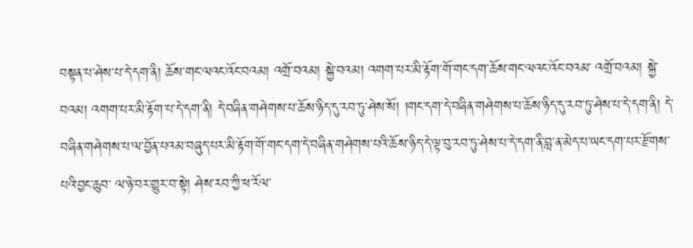བསྟན་པ་ཤེས་པ་དེ་དག་ནི། ཆོས་གང་ལའང་འོང་བའམ། འགྲོ་བའམ། སྐྱེ་བའམ། འགག་པར་མི་རྟོག་གོ་གང་དག་ཆོས་གང་ལའང་འོང་བའམ་ འགྲོ་བའམ། སྐྱེ་བའམ། འགག་པར་མི་རྟོག་པ་དེ་དག་ནི། དེ་བཞིན་གཤེགས་པ་ཆོས་ཉིད་དུ་རབ་ཏུ་ཤེས་སོ། །གང་དག་དེ་བཞིན་གཤེགས་པ་ཆོས་ཉིད་དུ་རབ་ཏུ་ཤེས་པ་དེ་དག་ནི། དེ་ བཞིན་གཤེགས་པ་ལ་བྱོན་པའམ་བཞུད་པར་མི་རྟོག་གོ་གང་དག་དེ་བཞིན་གཤེགས་པའི་ཆོས་ཉིད་དེ་ལྟ་བུ་རབ་ཏུ་ཤེས་པ་དེ་དག་ནི་བླ་ན་མེད་པ་ཡང་དག་པར་རྫོགས་པའི་བྱང་ཆུབ་ ལ་ཉེ་བར་གྱུར་བ་སྟེ། ཤེས་རབ་ཀྱི་ཕ་རོལ་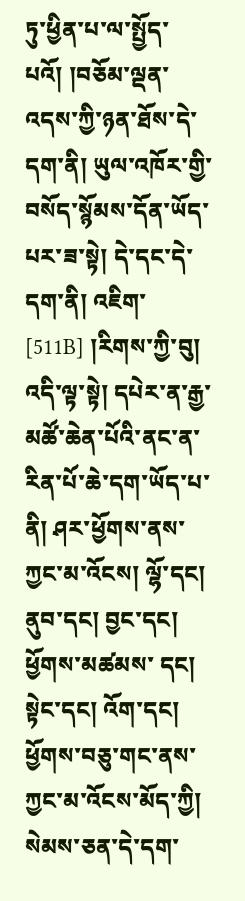ཏུ་ཕྱིན་པ་ལ་སྤྱོད་པའོ། །བཅོམ་ལྡན་འདས་ཀྱི་ཉན་ཐོས་དེ་དག་ནི། ཡུལ་འཁོར་གྱི་བསོད་སྙོམས་དོན་ཡོད་པར་ཟ་སྟེ། དེ་དང་དེ་དག་ནི། འཇིག་ [511B] །རིགས་ཀྱི་བུ། འདི་ལྟ་སྟེ། དཔེར་ན་རྒྱ་མཚོ་ཆེན་པོའི་ནང་ན་རིན་པོ་ཆེ་དག་ཡོད་པ་ནི། ཤར་ཕྱོགས་ནས་ཀྱང་མ་འོངས། ལྷོ་དང། ནུབ་དང། བྱང་དང། ཕྱོགས་མཚམས་ དང། སྟེང་དང། འོག་དང། ཕྱོགས་བཅུ་གང་ནས་ཀྱང་མ་འོངས་མོད་ཀྱི། སེམས་ཅན་དེ་དག་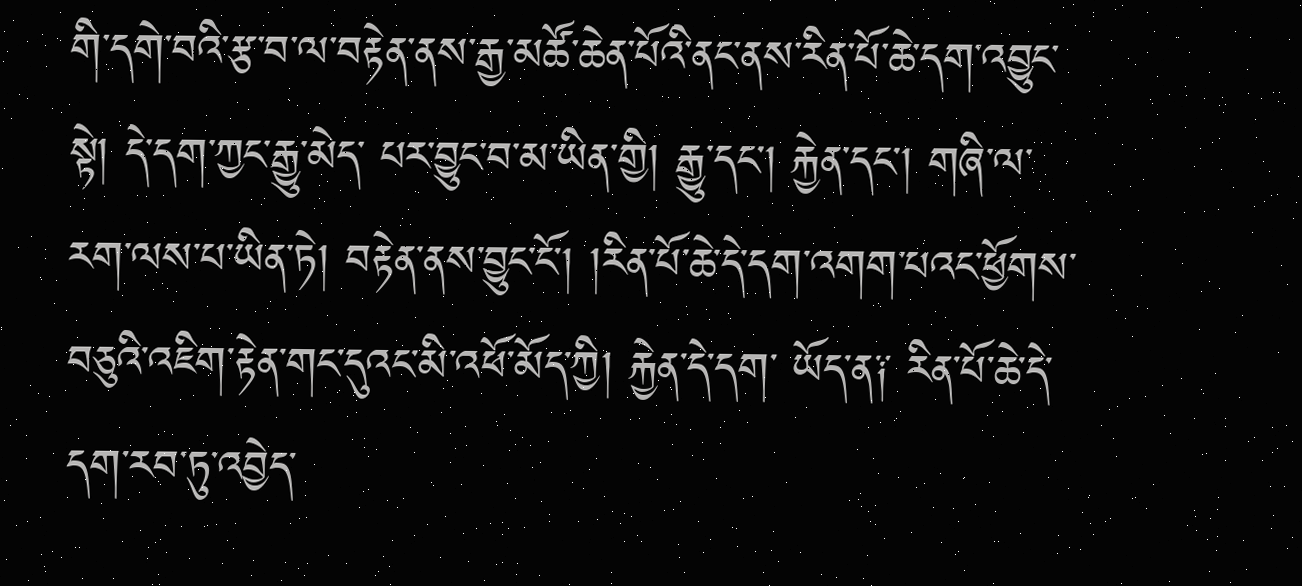གི་དགེ་བའི་རྩ་བ་ལ་བརྟེན་ནས་རྒྱ་མཚོ་ཆེན་པོའི་ནང་ནས་རིན་པོ་ཆེ་དག་འབྱུང་སྟེ། དེ་དག་ཀྱང་རྒྱུ་མེད་ པར་བྱུང་བ་མ་ཡིན་གྱི། རྒྱུ་དང། རྐྱེན་དང། གཞི་ལ་རག་ལས་པ་ཡིན་ཏེ། བརྟེན་ནས་བྱུང་ངོ། །རིན་པོ་ཆེ་དེ་དག་འགག་པའང་ཕྱོགས་བཅུའི་འཇིག་རྟེན་གང་དུའང་མི་འཕོ་མོད་ཀྱི། རྐྱེན་དེ་དག་ ཡོད་ན༑ རིན་པོ་ཆེ་དེ་དག་རབ་ཏུ་འབྱེད་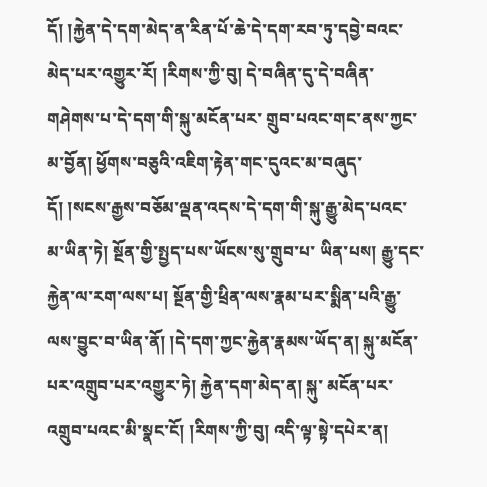དོ། །རྐྱེན་དེ་དག་མེད་ན་རིན་པོ་ཆེ་དེ་དག་རབ་ཏུ་དབྱེ་བའང་མེད་པར་འགྱུར་རོ། །རིགས་ཀྱི་བུ། དེ་བཞིན་དུ་དེ་བཞིན་གཤེགས་པ་དེ་དག་གི་སྐུ་མངོན་པར་ གྲུབ་པའང་གང་ནས་ཀྱང་མ་བྱོན། ཕྱོགས་བཅུའི་འཇིག་རྟེན་གང་དུའང་མ་བཞུད་དོ། །སངས་རྒྱས་བཅོམ་ལྡན་འདས་དེ་དག་གི་སྐུ་རྒྱུ་མེད་པའང་མ་ཡིན་ཏེ། སྔོན་གྱི་སྤྱད་པས་ཡོངས་སུ་གྲུབ་པ་ ཡིན་པས། རྒྱུ་དང་རྐྱེན་ལ་རག་ལས་པ། སྔོན་གྱི་ཕྲིན་ལས་རྣམ་པར་སྨིན་པའི་རྒྱུ་ལས་བྱུང་བ་ཡིན་ནོ། །དེ་དག་ཀྱང་རྐྱེན་རྣམས་ཡོད་ན། སྐུ་མངོན་པར་འགྲུབ་པར་འགྱུར་ཏེ། རྐྱེན་དག་མེད་ན། སྐུ་ མངོན་པར་འགྲུབ་པའང་མི་སྣང་ངོ། །རིགས་ཀྱི་བུ། འདི་ལྟ་སྟེ་དཔེར་ན།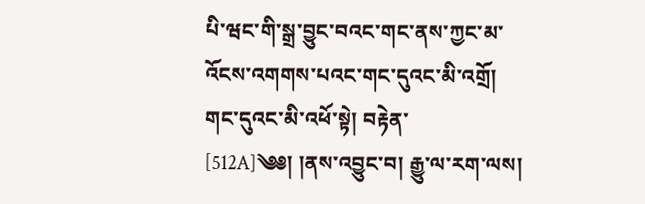པི་ཝང་གི་སྒྲ་བྱུང་བའང་གང་ནས་ཀྱང་མ་འོངས་འགགས་པའང་གང་དུའང་མི་འགྲོ། གང་དུའང་མི་འཕོ་སྟེ། བརྟེན་ [512A]༄༅། །ནས་འབྱུང་བ། རྒྱུ་ལ་རག་ལས།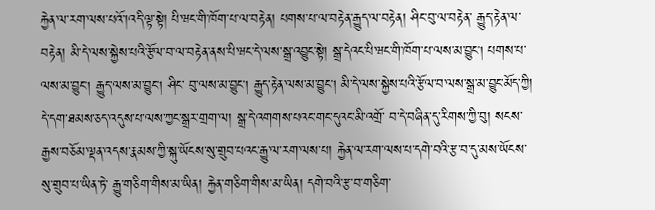རྐྱེན་ལ་རག་ལས་པའོ་།འདི་ལྟ་སྟེ། པི་ཝང་གི་ཁོག་པ་ལ་བརྟེན། པགས་པ་ལ་བརྟེན་རྒྱུད་ལ་བརྟེན། ཤིང་བུ་ལ་བརྟེན་ རྒྱུད་རྟེན་ལ་བརྟེན། མི་དེ་ལས་སྐྱེས་པའི་རྩོལ་བ་ལ་བརྟེན་ནས་པི་ཝང་དེ་ལས་སྒྲ་འབྱུང་སྟེ། སྒྲ་དེའང་པི་ཝང་གི་ཁོག་པ་ལས་མ་བྱུང། པགས་པ་ལས་མ་བྱུང། རྒྱུད་ལས་མ་བྱུང། ཤིང་ བུ་ལས་མ་བྱུང། རྒྱུད་རྟེན་ལས་མ་བྱུང། མི་དེ་ལས་སྐྱེས་པའི་རྩོལ་བ་ལས་སྒྲ་མ་བྱུང་མོད་ཀྱི། དེ་དག་ཐམས་ཅད་འདུས་པ་ལས་ཀྱང་སྒྲར་གྲག་ལ། སྒྲ་དེ་འགགས་པའང་གང་དུའང་མི་འགྲོ་ བ་དེ་བཞིན་དུ་རིགས་ཀྱི་བུ། སངས་རྒྱས་བཅོམ་ལྡན་འདས་རྣམས་ཀྱི་སྐུ་ཡོངས་སུ་གྲུབ་པའང་རྒྱུ་ལ་རག་ལས་པ། རྐྱེན་ལ་རག་ལས་པ་དགེ་བའི་རྩ་བ་དུ་མས་ཡོངས་སུ་གྲུབ་པ་ཡིན་ཏེ་ རྒྱུ་གཅིག་གིས་མ་ཡིན། རྐྱེན་གཅིག་གིས་མ་ཡིན། དགེ་བའི་རྩ་བ་གཅིག་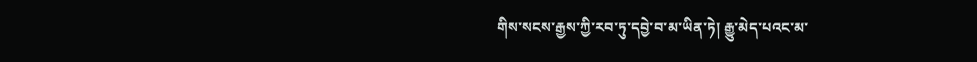གིས་སངས་རྒྱས་ཀྱི་རབ་ཏུ་དབྱེ་བ་མ་ཡིན་ཏེ། རྒྱུ་མེད་པའང་མ་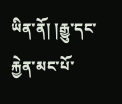ཡིན་ནོ། །རྒྱུ་དང་རྐྱེན་མང་པོ་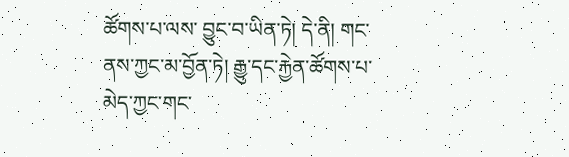ཚོགས་པ་ལས་ བྱུང་བ་ཡིན་ཏེ། དེ་ནི། གང་ནས་ཀྱང་མ་བྱོན་ཏེ། རྒྱུ་དང་རྐྱེན་ཚོགས་པ་མེད་ཀྱང་གང་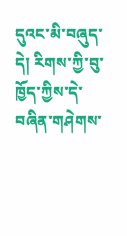དུའང་མི་བཞུད་དེ། རིགས་ཀྱི་བུ་ཁྱོད་ཀྱིས་དེ་བཞིན་གཤེགས་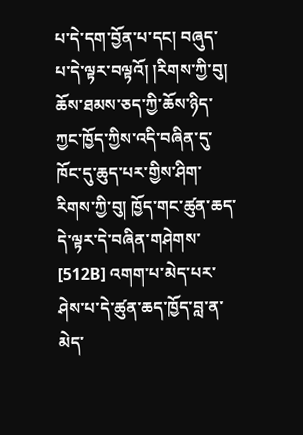པ་དེ་དག་བྱོན་པ་དང། བཞུད་ པ་དེ་ལྟར་བལྟའོ། །རིགས་ཀྱི་བུ། ཆོས་ཐམས་ཅད་ཀྱི་ཆོས་ཉིད་ཀྱང་ཁྱོད་ཀྱིས་འདི་བཞིན་དུ་ཁོང་དུ་ཆུད་པར་གྱིས་ཤིག་རིགས་ཀྱི་བུ། ཁྱོད་གང་ཚུན་ཆད་དེ་ལྟར་དེ་བཞིན་གཤེགས་ [512B] འགག་པ་མེད་པར་ཤེས་པ་དེ་ཚུན་ཆད་ཁྱོད་བླ་ན་མེད་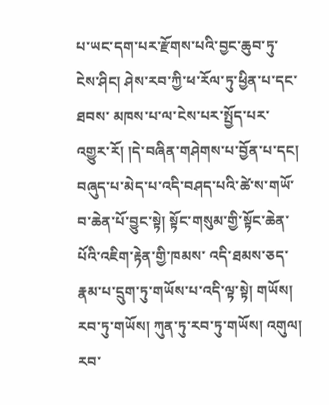པ་ཡང་དག་པར་རྫོགས་པའི་བྱང་ཆུབ་ཏུ་ངེས་ཤིང། ཤེས་རབ་ཀྱི་ཕ་རོལ་ཏུ་ཕྱིན་པ་དང་ཐབས་ མཁས་པ་ལ་ངེས་པར་སྤྱོད་པར་འགྱུར་རོ། །དེ་བཞིན་གཤེགས་པ་བྱོན་པ་དང། བཞུད་པ་མེད་པ་འདི་བཤད་པའི་ཚེ་ས་གཡོ་བ་ཆེན་པོ་བྱུང་སྟེ། སྟོང་གསུམ་གྱི་སྟོང་ཆེན་པོའི་འཇིག་རྟེན་གྱི་ཁམས་ འདི་ཐམས་ཅད་རྣམ་པ་དྲུག་ཏུ་གཡོས་པ་འདི་ལྟ་སྟེ། གཡོས། རབ་ཏུ་གཡོས། ཀུན་ཏུ་རབ་ཏུ་གཡོས། འགུལ། རབ་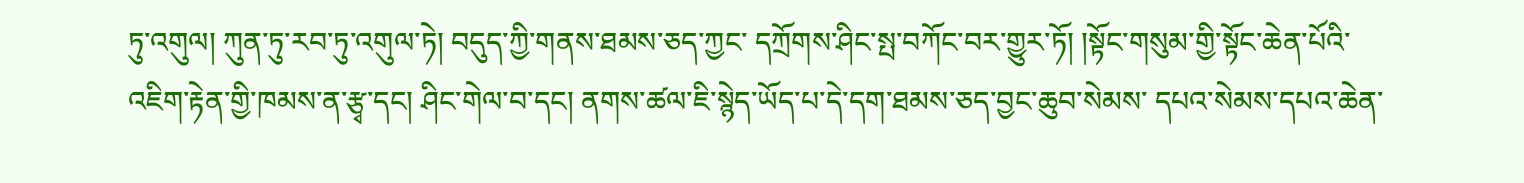ཏུ་འགུལ། ཀུན་ཏུ་རབ་ཏུ་འགུལ་ཏེ། བདུད་ཀྱི་གནས་ཐམས་ཅད་ཀྱང་ དཀྲོགས་ཤིང་སྤ་བཀོང་བར་གྱུར་ཏོ། །སྟོང་གསུམ་གྱི་སྟོང་ཆེན་པོའི་འཇིག་རྟེན་གྱི་ཁམས་ན་རྩྭ་དང། ཤིང་གེལ་བ་དང། ནགས་ཚལ་ཇི་སྙེད་ཡོད་པ་དེ་དག་ཐམས་ཅད་བྱང་ཆུབ་སེམས་ དཔའ་སེམས་དཔའ་ཆེན་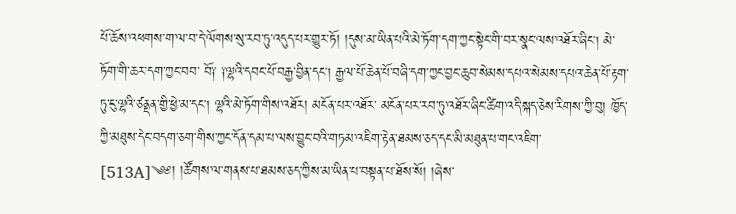པོ་ཆོས་འཕགས་ག་ལ་བ་དེ་ལོགས་སུ་རབ་ཏུ་འདུད་པར་གྱུར་ཏོ། །དུས་མ་ཡིན་པའི་མེ་ཏོག་དག་ཀྱང་སྟེང་གི་བར་སྣང་ལས་འཐོར་ཞིང། མེ་ཏོག་གི་ཆར་དག་ཀྱང་བབ་ བོ༑ ༑ལྷའི་དབང་པོ་བརྒྱ་བྱིན་དང། རྒྱལ་པོ་ཆེན་པོ་བཞི་དག་ཀྱང་བྱང་ཆུབ་སེམས་དཔའ་སེམས་དཔའ་ཆེན་པོ་རྟག་ཏུ་ངུ་ལྷའི་ཙནྡན་གྱི་ཕྱེ་མ་དང། ལྷའི་མེ་ཏོག་གིས་འཐོར། མངོན་པར་འཐོར་ མངོན་པར་རབ་ཏུ་འཐོར་ཞིང་ཚིག་འདི་སྐད་ཅེས་རིགས་ཀྱི་བུ། ཁྱོད་ཀྱི་མཐུས་དེང་བདག་ཅག་གིས་ཀྱང་དོན་དམ་པ་ལས་བྱུང་བའི་གཏམ་འཇིག་རྟེན་ཐམས་ཅད་དང་མི་མཐུན་པ་གང་འཇིག་ [513A]༄༅། །ཚོགས་ལ་གནས་པ་ཐམས་ཅད་ཀྱིས་མ་ཡིན་པ་བསྟན་པ་ཐོས་སོ། །ཞེས་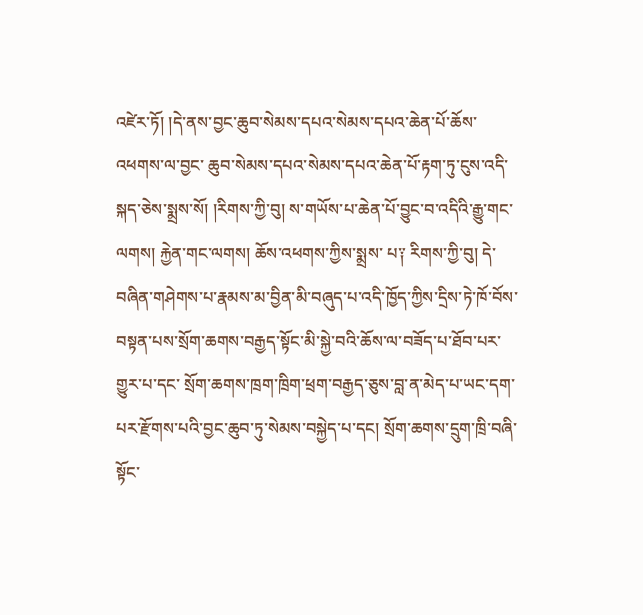འཛེར་ཏོ། །དེ་ནས་བྱང་ཆུབ་སེམས་དཔའ་སེམས་དཔའ་ཆེན་པོ་ཆོས་འཕགས་ལ་བྱང་ ཆུབ་སེམས་དཔའ་སེམས་དཔའ་ཆེན་པོ་རྟག་ཏུ་ངུས་འདི་སྐད་ཅེས་སྨྲས་སོ། །རིགས་ཀྱི་བུ། ས་གཡོས་པ་ཆེན་པོ་བྱུང་བ་འདིའི་རྒྱུ་གང་ལགས། རྐྱེན་གང་ལགས། ཆོས་འཕགས་ཀྱིས་སྨྲས་ པ༑ རིགས་ཀྱི་བུ། དེ་བཞིན་གཤེགས་པ་རྣམས་མ་བྱིན་མི་བཞུད་པ་འདི་ཁྱོད་ཀྱིས་དྲིས་ཏེ་ཁོ་བོས་བསྟན་པས་སྲོག་ཆགས་བརྒྱད་སྟོང་མི་སྐྱེ་བའི་ཆོས་ལ་བཟོད་པ་ཐོབ་པར་གྱུར་པ་དང་ སྲོག་ཆགས་ཁྲག་ཁྲིག་ཕྲག་བརྒྱད་ཅུས་བླ་ན་མེད་པ་ཡང་དག་པར་རྫོགས་པའི་བྱང་ཆུབ་ཏུ་སེམས་བསྐྱེད་པ་དང། སྲོག་ཆགས་དྲུག་ཁྲི་བཞི་སྟོང་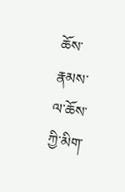ཆོས་རྣམས་ལ་ཆོས་ཀྱི་མིག་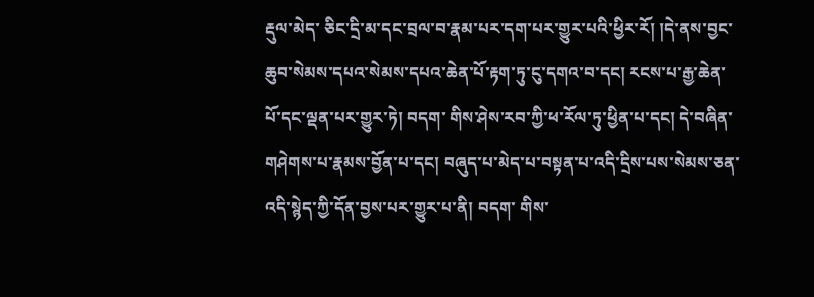རྡུལ་མེད་ ཅིང་དྲི་མ་དང་བྲལ་བ་རྣམ་པར་དག་པར་གྱུར་པའི་ཕྱིར་རོ། །དེ་ནས་བྱང་ཆུབ་སེམས་དཔའ་སེམས་དཔའ་ཆེན་པོ་རྟག་ཏུ་ངུ་དགའ་བ་དང། རངས་པ་རྒྱ་ཆེན་པོ་དང་ལྡན་པར་གྱུར་ཏེ། བདག་ གིས་ཤེས་རབ་ཀྱི་ཕ་རོལ་ཏུ་ཕྱིན་པ་དང། དེ་བཞིན་གཤེགས་པ་རྣམས་བྱོན་པ་དང། བཞུད་པ་མེད་པ་བསྟན་པ་འདི་དྲིས་པས་སེམས་ཅན་འདི་སྙེད་ཀྱི་དོན་བྱས་པར་གྱུར་པ་ནི། བདག་ གིས་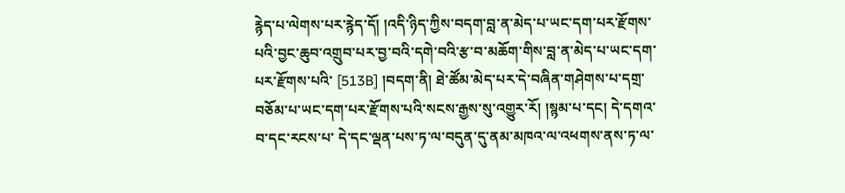རྙེད་པ་ལེགས་པར་རྙེད་དོ། །འདི་ཉིད་ཀྱིས་བདག་བླ་ན་མེད་པ་ཡང་དག་པར་རྫོགས་པའི་བྱང་ཆུབ་འགྲུབ་པར་བྱ་བའི་དགེ་བའི་རྩ་བ་མཆོག་གིས་བླ་ན་མེད་པ་ཡང་དག་པར་རྫོགས་པའི་ [513B] །བདག་ནི། ཐེ་ཚོམ་མེད་པར་དེ་བཞིན་གཤེགས་པ་དགྲ་བཅོམ་པ་ཡང་དག་པར་རྫོགས་པའི་སངས་རྒྱས་སུ་འགྱུར་རོ། །སྙམ་པ་དང། དེ་དགའ་བ་དང་རངས་པ་ དེ་དང་ལྡན་པས་ཏ་ལ་བདུན་དུ་ནམ་མཁའ་ལ་འཕགས་ནས་ཏ་ལ་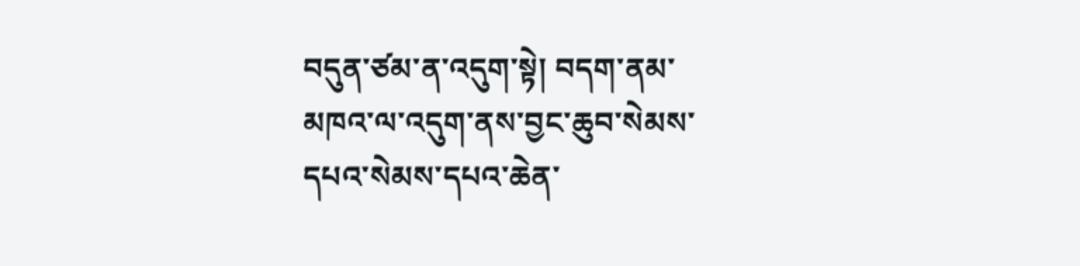བདུན་ཙམ་ན་འདུག་སྟེ། བདག་ནམ་མཁའ་ལ་འདུག་ནས་བྱང་ཆུབ་སེམས་དཔའ་སེམས་དཔའ་ཆེན་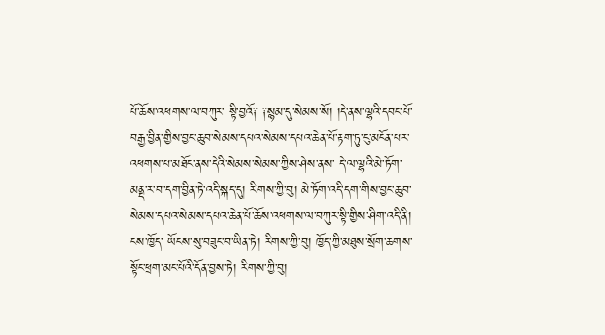པོ་ཆོས་འཕགས་ལ་བཀུར་ སྟི་བྱའོ༑ ༑སྙམ་དུ་སེམས་སོ། །དེ་ནས་ལྷའི་དབང་པོ་བརྒྱ་བྱིན་གྱིས་བྱང་ཆུབ་སེམས་དཔའ་སེམས་དཔའ་ཆེན་པོ་རྟག་ཏུ་ངུ་མངོན་པར་འཕགས་པ་མཐོང་ནས་དེའི་སེམས་སེམས་ཀྱིས་ཤེས་ནས་ དེ་ལ་ལྷའི་མེ་ཏོག་མནྡ་ར་བ་དག་བྱིན་ཏེ་འདི་སྐད་དུ། རིགས་ཀྱི་བུ། མེ་ཏོག་འདི་དག་གིས་བྱང་ཆུབ་སེམས་དཔའ་སེམས་དཔའ་ཆེན་པོ་ཆོས་འཕགས་ལ་བཀུར་སྟི་གྱིས་ཤིག་འདི་ནི། ངས་ཁྱོད་ ཡོངས་སུ་བཟུང་བ་ཡིན་ཏེ། རིགས་ཀྱི་བུ། ཁྱོད་ཀྱི་མཐུས་སྲོག་ཆགས་སྟོང་ཕྲག་མང་པོའི་དོན་བྱས་ཏེ། རིགས་ཀྱི་བུ།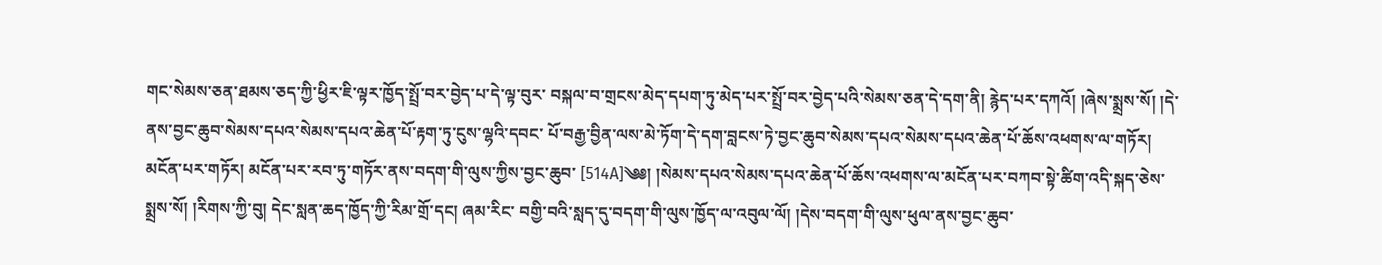གང་སེམས་ཅན་ཐམས་ཅད་ཀྱི་ཕྱིར་ཇི་ལྟར་ཁྱོད་སྤྲོ་བར་བྱེད་པ་དེ་ལྟ་བུར་ བསྐལ་བ་གྲངས་མེད་དཔག་ཏུ་མེད་པར་སྤྲོ་བར་བྱེད་པའི་སེམས་ཅན་དེ་དག་ནི། རྙེད་པར་དཀའོ། །ཞེས་སྨྲས་སོ། །དེ་ནས་བྱང་ཆུབ་སེམས་དཔའ་སེམས་དཔའ་ཆེན་པོ་རྟག་ཏུ་ངུས་ལྷའི་དབང་ པོ་བརྒྱ་བྱིན་ལས་མེ་ཏོག་དེ་དག་བླངས་ཏེ་བྱང་ཆུབ་སེམས་དཔའ་སེམས་དཔའ་ཆེན་པོ་ཆོས་འཕགས་ལ་གཏོར། མངོན་པར་གཏོར། མངོན་པར་རབ་ཏུ་གཏོར་ནས་བདག་གི་ལུས་ཀྱིས་བྱང་ཆུབ་ [514A]༄༅། །སེམས་དཔའ་སེམས་དཔའ་ཆེན་པོ་ཆོས་འཕགས་ལ་མངོན་པར་བཀབ་སྟེ་ཚིག་འདི་སྐད་ཅེས་སྨྲས་སོ། །རིགས་ཀྱི་བུ། དེང་སླན་ཆད་ཁྱོད་ཀྱི་རིམ་གྲོ་དང། ཞམ་རིང་ བགྱི་བའི་སླད་དུ་བདག་གི་ལུས་ཁྱོད་ལ་འབུལ་ལོ། །དེས་བདག་གི་ལུས་ཕུལ་ནས་བྱང་ཆུབ་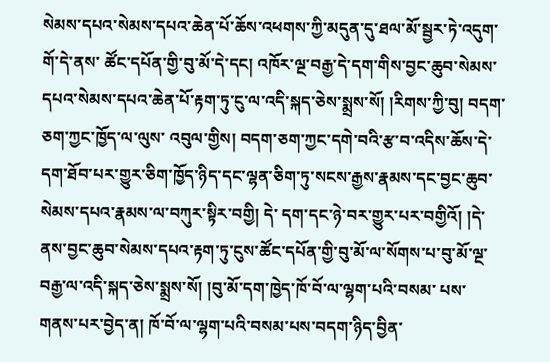སེམས་དཔའ་སེམས་དཔའ་ཆེན་པོ་ཆོས་འཕགས་ཀྱི་མདུན་དུ་ཐལ་མོ་སྦྱར་ཏེ་འདུག་གོ་དེ་ནས་ ཚོང་དཔོན་གྱི་བུ་མོ་དེ་དང། འཁོར་ལྔ་བརྒྱ་དེ་དག་གིས་བྱང་ཆུབ་སེམས་དཔའ་སེམས་དཔའ་ཆེན་པོ་རྟག་ཏུ་ངུ་ལ་འདི་སྐད་ཅེས་སྨྲས་སོ། །རིགས་ཀྱི་བུ། བདག་ཅག་ཀྱང་ཁྱོད་ལ་ལུས་ འབུལ་གྱིས། བདག་ཅག་ཀྱང་དགེ་བའི་རྩ་བ་འདིས་ཆོས་དེ་དག་ཐོབ་པར་གྱུར་ཅིག་ཁྱོད་ཉིད་དང་ལྷན་ཅིག་ཏུ་སངས་རྒྱས་རྣམས་དང་བྱང་ཆུབ་སེམས་དཔའ་རྣམས་ལ་བཀུར་སྟིར་བགྱི། དེ་ དག་དང་ཉེ་བར་གྱུར་པར་བགྱིའོ། །དེ་ནས་བྱང་ཆུབ་སེམས་དཔའ་རྟག་ཏུ་ངུས་ཚོང་དཔོན་གྱི་བུ་མོ་ལ་སོགས་པ་བུ་མོ་ལྔ་བརྒྱ་ལ་འདི་སྐད་ཅེས་སྨྲས་སོ། །བུ་མོ་དག་ཁྱེད་ཁོ་བོ་ལ་ལྷག་པའི་བསམ་ པས་གནས་པར་བྱེད་ན། ཁོ་བོ་ལ་ལྷག་པའི་བསམ་པས་བདག་ཉིད་བྱིན་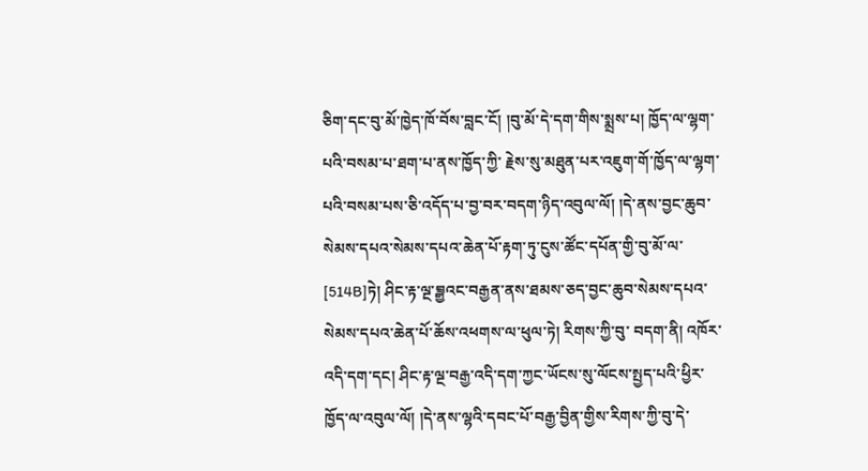ཅིག་དང་བུ་མོ་ཁྱེད་ཁོ་བོས་བླང་ངོ། །བུ་མོ་དེ་དག་གིས་སྨྲས་པ། ཁྱོད་ལ་ལྷག་པའི་བསམ་པ་ཐག་པ་ནས་ཁྱོད་ཀྱི་ རྗེས་སུ་མཐུན་པར་འཇུག་གོ་ཁྱོད་ལ་ལྷག་པའི་བསམ་པས་ཅི་འདོད་པ་བྱ་བར་བདག་ཉིད་འབུལ་ལོ། །དེ་ནས་བྱང་ཆུབ་སེམས་དཔའ་སེམས་དཔའ་ཆེན་པོ་རྟག་ཏུ་ངུས་ཚོང་དཔོན་གྱི་བུ་མོ་ལ་ [514B]ཏེ། ཤིང་རྟ་ལྔ་བྲྒྱའང་བརྒྱན་ནས་ཐམས་ཅད་བྱང་ཆུབ་སེམས་དཔའ་སེམས་དཔའ་ཆེན་པོ་ཆོས་འཕགས་ལ་ཕུལ་ཏེ། རིགས་ཀྱི་བུ་ བདག་ནི། འཁོར་འདི་དག་དང། ཤིང་རྟ་ལྔ་བརྒྱ་འདི་དག་ཀྱང་ཡོངས་སུ་ལོངས་སྤྱད་པའི་ཕྱིར་ཁྱོད་ལ་འབུལ་ལོ། །དེ་ནས་ལྷའི་དབང་པོ་བརྒྱ་བྱིན་གྱིས་རིགས་ཀྱི་བུ་དེ་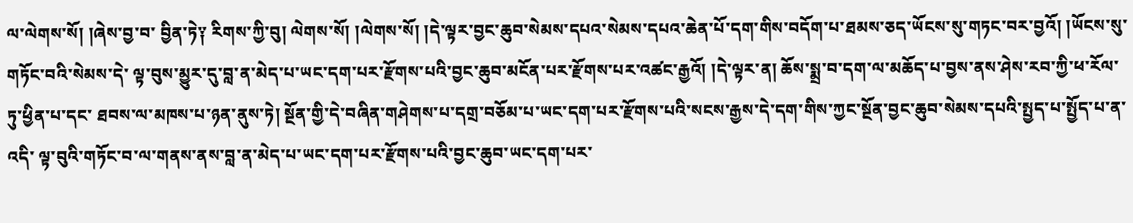ལ་ལེགས་སོ། །ཞེས་བྱ་བ་ བྱིན་ཏེ༑ རིགས་ཀྱི་བུ། ལེགས་སོ། །ལེགས་སོ། །དེ་ལྟར་བྱང་ཆུབ་སེམས་དཔའ་སེམས་དཔའ་ཆེན་པོ་དག་གིས་བདོག་པ་ཐམས་ཅད་ཡོངས་སུ་གཏང་བར་བྱའོ། །ཡོངས་སུ་གཏོང་བའི་སེམས་དེ་ ལྟ་བུས་མྱུར་དུ་བླ་ན་མེད་པ་ཡང་དག་པར་རྫོགས་པའི་བྱང་ཆུབ་མངོན་པར་རྫོགས་པར་འཚང་རྒྱའོ། །དེ་ལྟར་ན། ཆོས་སྨྲ་བ་དག་ལ་མཆོད་པ་བྱས་ནས་ཤེས་རབ་ཀྱི་ཕ་རོལ་ཏུ་ཕྱིན་པ་དང་ ཐབས་ལ་མཁས་པ་ཉན་ནུས་ཏེ། སྔོན་གྱི་དེ་བཞིན་གཤེགས་པ་དགྲ་བཅོམ་པ་ཡང་དག་པར་རྫོགས་པའི་སངས་རྒྱས་དེ་དག་གིས་ཀྱང་སྔོན་བྱང་ཆུབ་སེམས་དཔའི་སྤྱད་པ་སྤྱོད་པ་ན་འདི་ ལྟ་བུའི་གཏོང་བ་ལ་གནས་ནས་བླ་ན་མེད་པ་ཡང་དག་པར་རྫོགས་པའི་བྱང་ཆུབ་ཡང་དག་པར་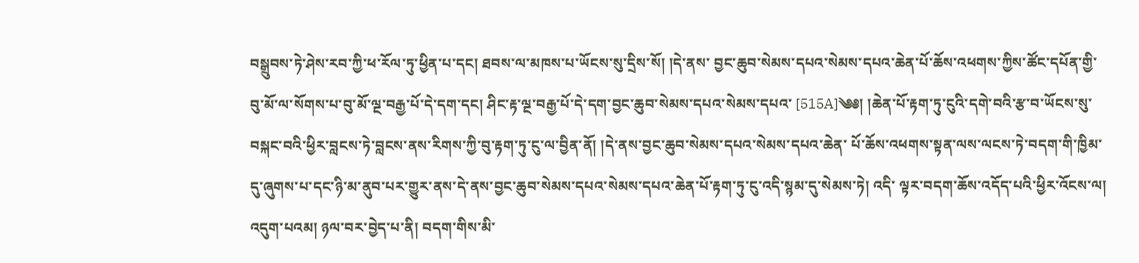བསྒྲུབས་ཏེ་ཤེས་རབ་ཀྱི་ཕ་རོལ་ཏུ་ཕྱིན་པ་དང། ཐབས་ལ་མཁས་པ་ཡོངས་སུ་དྲིས་སོ། །དེ་ནས་ བྱང་ཆུབ་སེམས་དཔའ་སེམས་དཔའ་ཆེན་པོ་ཆོས་འཕགས་ཀྱིས་ཚོང་དཔོན་གྱི་བུ་མོ་ལ་སོགས་པ་བུ་མོ་ལྔ་བརྒྱ་པོ་དེ་དག་དང། ཤིང་རྟ་ལྔ་བརྒྱ་པོ་དེ་དག་བྱང་ཆུབ་སེམས་དཔའ་སེམས་དཔའ་ [515A]༄༅། །ཆེན་པོ་རྟག་ཏུ་ངུའི་དགེ་བའི་རྩ་བ་ཡོངས་སུ་བསྐང་བའི་ཕྱིར་བླངས་ཏེ་བླངས་ནས་རིགས་ཀྱི་བུ་རྟག་ཏུ་ངུ་ལ་བྱིན་ནོ། །དེ་ནས་བྱང་ཆུབ་སེམས་དཔའ་སེམས་དཔའ་ཆེན་ པོ་ཆོས་འཕགས་སྟན་ལས་ལངས་ཏེ་བདག་གི་ཁྱིམ་དུ་ཞུགས་པ་དང་ཉི་མ་ནུབ་པར་གྱུར་ནས་དེ་ནས་བྱང་ཆུབ་སེམས་དཔའ་སེམས་དཔའ་ཆེན་པོ་རྟག་ཏུ་ངུ་འདི་སྙམ་དུ་སེམས་ཏེ། འདི་ ལྟར་བདག་ཆོས་འདོད་པའི་ཕྱིར་འོངས་ལ། འདུག་པའམ། ཉལ་བར་བྱེད་པ་ནི། བདག་གིས་མི་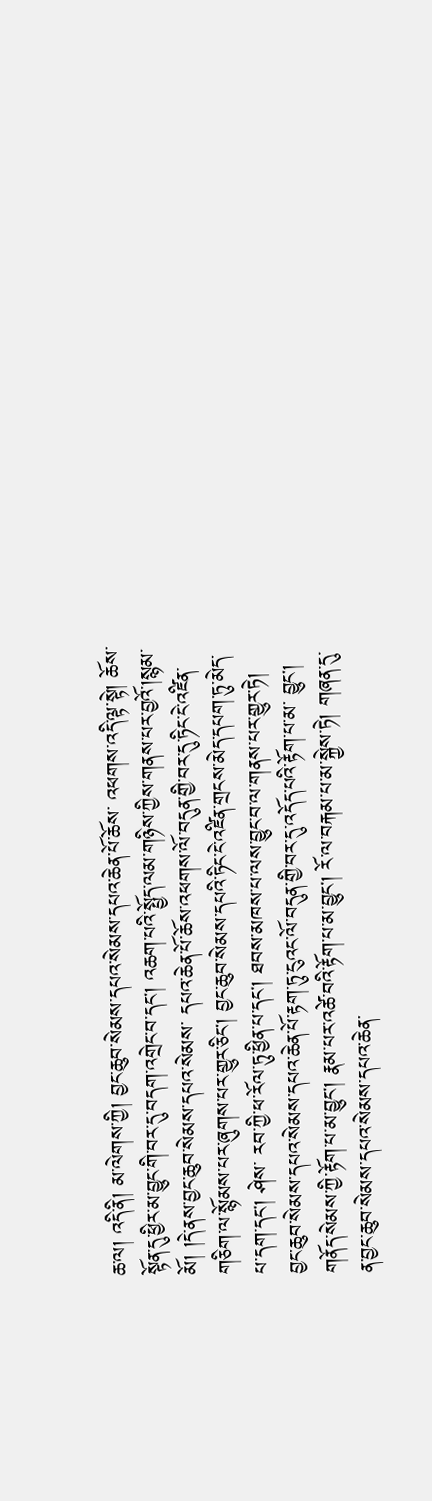ཆ་ལ། འདི་ནི། མ་ལེགས་ཀྱི། བྱང་ཆུབ་སེམས་དཔའ་སེམས་དཔའ་ཆེན་པོ་ཆོས་ འཕགས་འདི་ལྟ་སྟེ། ཆོས་སྟོན་དུ་ཕྱིར་མ་བྱུང་གི་བར་དུ་བདག་འགྲེང་བ་དང། འཆག་པའི་སྤྱོད་ལམ་གཉིས་ཀྱིས་གནས་པར་བྱའོ་།སྙམ་མོ། །དེ་ནས་བྱང་ཆུབ་སེམས་དཔའ་སེམས་ དཔའ་ཆེན་པོ་ཆོས་འཕགས་ལོ་བདུན་གྱི་བར་དུ་ཏིང་ངེ་འཛིན་གཅིག་ལ་སྙོམས་པར་ཞུགས་པར་གྱུར་ཅིང། བྱང་ཆུབ་སེམས་དཔའི་ཏིང་ངེ་འཛིན་གྲངས་མེད་དཔག་ཏུ་མེད་པ་དག་དང། ཤེས་ རབ་ཀྱི་ཕ་རོལ་ཏུ་ཕྱིན་པ་དང། ཐབས་མཁས་པ་ལས་བྱུང་བ་ལ་གནས་པར་གྱུར་ཏེ། བྱང་ཆུབ་སེམས་དཔའ་སེམས་དཔའ་ཆེན་པོ་རྟག་ཏུ་ངུའང་ལོ་བདུན་གྱི་བར་དུ་འདོད་པའི་རྟོག་པ་མ་ བྱུང། གནོད་སེམས་ཀྱི་རྟོག་པ་མ་བྱུང། རྣམ་པར་འཚེ་བའི་རྟོག་པ་མ་བྱུང། རོ་ལ་བརྐམ་པ་མ་སྐྱེས་ཏེ། གཞན་དུ་ན་བྱང་ཆུབ་སེམས་དཔའ་སེམས་དཔའ་ཆེན་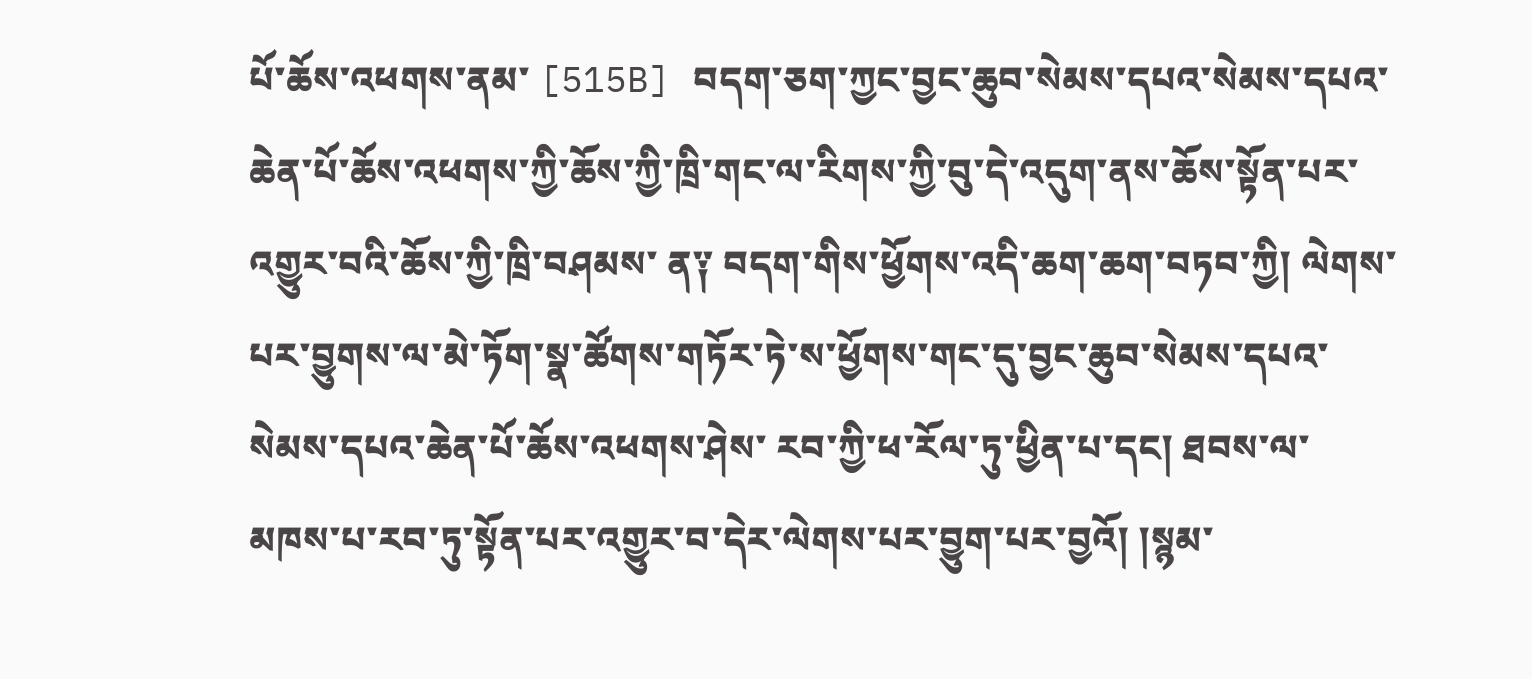པོ་ཆོས་འཕགས་ནམ་ [515B] བདག་ཅག་ཀྱང་བྱང་ཆུབ་སེམས་དཔའ་སེམས་དཔའ་ཆེན་པོ་ཆོས་འཕགས་ཀྱི་ཆོས་ཀྱི་ཁྲི་གང་ལ་རིགས་ཀྱི་བུ་དེ་འདུག་ནས་ཆོས་སྟོན་པར་འགྱུར་བའི་ཆོས་ཀྱི་ཁྲི་བཤམས་ ན༑ བདག་གིས་ཕྱོགས་འདི་ཆག་ཆག་བཏབ་ཀྱི། ལེགས་པར་བྱུགས་ལ་མེ་ཏོག་སྣ་ཚོགས་གཏོར་ཏེ་ས་ཕྱོགས་གང་དུ་བྱང་ཆུབ་སེམས་དཔའ་སེམས་དཔའ་ཆེན་པོ་ཆོས་འཕགས་ཤེས་ རབ་ཀྱི་ཕ་རོལ་ཏུ་ཕྱིན་པ་དང། ཐབས་ལ་མཁས་པ་རབ་ཏུ་སྟོན་པར་འགྱུར་བ་དེར་ལེགས་པར་བྱུག་པར་བྱའོ། །སྙམ་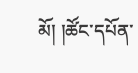མོ། །ཚོང་དཔོན་